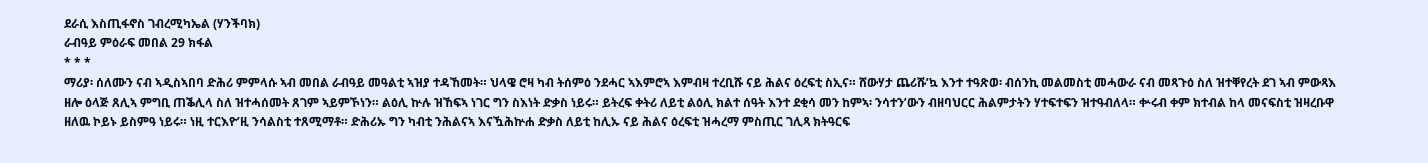ደራሲ እስጢፋኖስ ገብረሚካኤል (ሃንችባክ)
ራብዓይ ምዕራፍ መበል 29 ክፋል
* * *
ማሪያ፡ ሰለሙን ናብ ኣዲስኣበባ ድሕሪ ምምላሱ ኣብ መበል ራብዓይ መዓልቲ ኣዝያ ተዳኸመት። ህላዌ ሮዛ ካብ ትሰምዕ ንደሓር ኣእምሮኣ እምብዛ ተረቢሹ ናይ ሕልና ዕረፍቲ ስኢና። ሸውሃታ ጨሪሹ’ኳ እንተ ተዓጽወ፡ ብሰንኪ መልመስቲ መሓውራ ናብ መጻጉዕ ስለ ዝተቐየረት ደገ ኣብ ምውጻእ ዘሎ ዕላጅ ጸሊኣ ምግቢ ጠቕሊላ ስለ ዝተሓሰመት ጸገም ኣይምኾነን። ልዕሊ ኵሉ ዝኸፍኣ ነገር ግን ስእነት ድቃስ ነይሩ። ይትረፍ ቀትሪ ለይቲ ልዕሊ ክልተ ሰዓት እንተ ደቂሳ መን ከምኣ፡ ንሳተን’ውን ብዘባህርር ሕልምታትን ሃተፍተፍን ዝተዓብለላ። ቍሩብ ቀም ክተብል ከላ መናፍስቲ ዝዛረቡዋ ዘለዉ ኮይኑ ይስምዓ ነይሩ። ነዚ ተርእዮ’ዚ ንሳልስቲ ተጸሚማቶ። ድሕሪኡ ግን ካብቲ ንሕልናኣ እናዃሕኵሐ ድቃስ ለይቲ ከሊኡ ናይ ሕልና ዕረፍቲ ዝሓረማ ምስጢር ገሊጻ ክትዓርፍ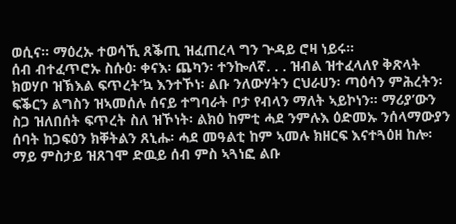ወሲና። ማዕረኡ ተወሳኺ ጸቕጢ ዝፈጠረላ ግን ጕዳይ ሮዛ ነይሩ።
ሰብ ብተፈጥሮኡ ስሱዕ፡ ቀናእ፡ ጨካን፡ ተንኰለኛ. . . ዝብል ዝተፈላለየ ቅጽላት ክወሃቦ ዝኽእል ፍጥረት’ኳ እንተኾነ፡ ልቡ ንለውሃትን ርህራሀን፡ ጣዕሳን ምሕረትን፡ ፍቕርን ልግስን ዝኣመሰሉ ሰናይ ተግባራት ቦታ የብላን ማለት ኣይኮነን። ማሪያ’ውን ስጋ ዝለበሰት ፍጥረት ስለ ዝኾነት፡ ልክዕ ከምቲ ሓደ ንምሉእ ዕድመኡ ንሰላማውያን ሰባት ከጋፍዕን ክቐትልን ጸኒሑ፡ ሓደ መዓልቲ ከም ኣመሉ ክዘርፍ እናተጓዕዘ ከሎ፡ ማይ ምስታይ ዝጸገሞ ድዉይ ሰብ ምስ ኣጓነፎ ልቡ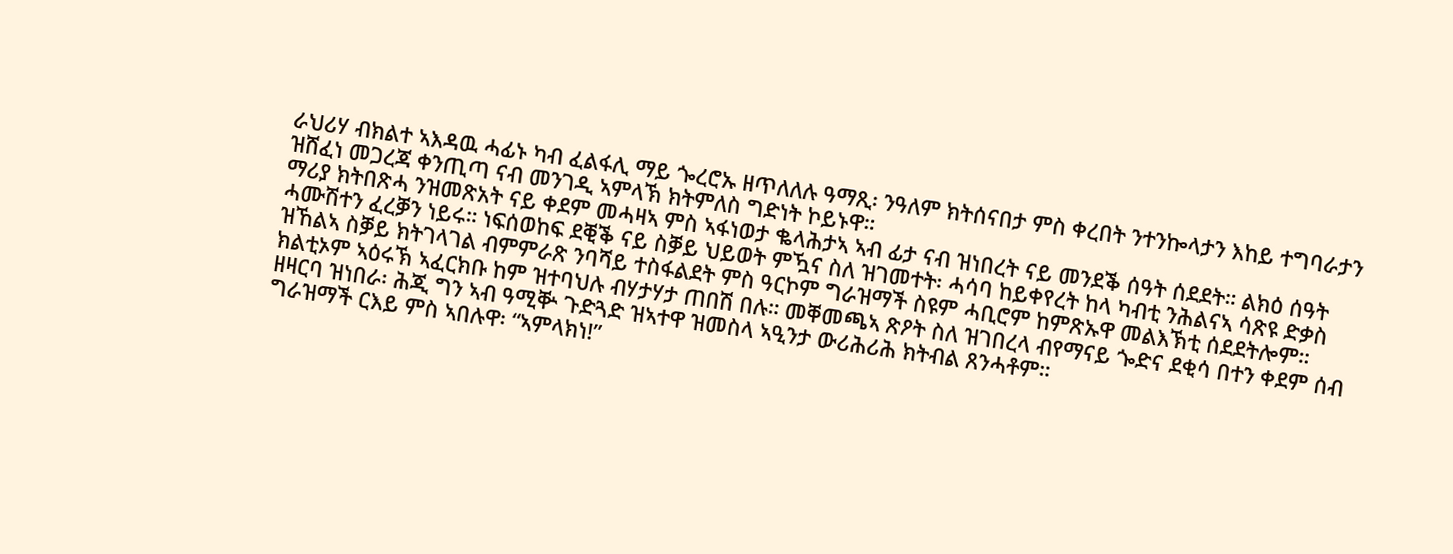ራህሪሃ ብክልተ ኣእዳዉ ሓፊኑ ካብ ፈልፋሊ ማይ ጐረሮኡ ዘጥለለሉ ዓማጺ፡ ንዓለም ክትሰናበታ ምስ ቀረበት ንተንኰላታን እከይ ተግባራታን ዝሸፈነ መጋረጃ ቀንጢጣ ናብ መንገዲ ኣምላኽ ክትምለስ ግድነት ኮይኑዋ።
ማሪያ ክትበጽሓ ንዝመጽአት ናይ ቀደም መሓዛኣ ምስ ኣፋነወታ ቈላሕታኣ ኣብ ፊታ ናብ ዝነበረት ናይ መንደቕ ሰዓት ሰደደት። ልክዕ ሰዓት ሓሙሽተን ፈረቓን ነይሩ። ነፍሰወከፍ ደቒቕ ናይ ስቓይ ህይወት ምዃና ስለ ዝገመተት፡ ሓሳባ ከይቀየረት ከላ ካብቲ ንሕልናኣ ሳጽዩ ድቃስ ዝኸልኣ ስቓይ ክትገላገል ብምምራጽ ንባሻይ ተስፋልደት ምስ ዓርኮም ግራዝማች ስዩም ሓቢሮም ከምጽኡዋ መልእኽቲ ሰደደትሎም። ክልቲኦም ኣዕሩኽ ኣፈርክቡ ከም ዝተባህሉ ብሃታሃታ ጠበሽ በሉ። መቐመጫኣ ጽዖት ስለ ዝገበረላ ብየማናይ ጐድና ደቂሳ በተን ቀደም ሰብ ዘዛርባ ዝነበራ፡ ሕጂ ግን ኣብ ዓሚቝ ጉድጓድ ዝኣተዋ ዝመስላ ኣዒንታ ውሪሕሪሕ ክትብል ጸንሓቶም።
ግራዝማች ርእይ ምስ ኣበሉዋ፡ “ኣምላክነ!”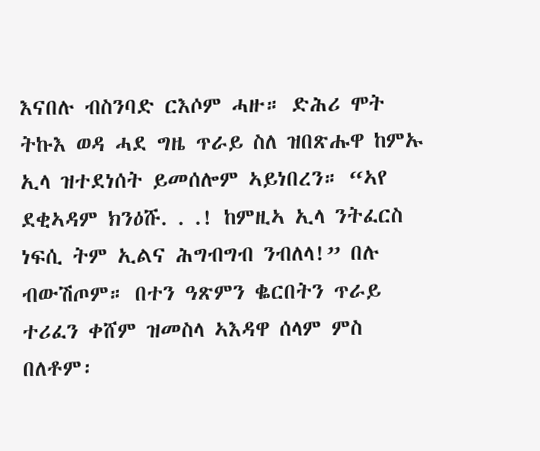እናበሉ ብስንባድ ርእሶም ሓዙ። ድሕሪ ሞት ትኩእ ወዳ ሓደ ግዜ ጥራይ ስለ ዝበጽሑዋ ከምኡ ኢላ ዝተደነሰት ይመሰሎም ኣይነበረን። “ኣየ ደቂኣዳም ክንዕሹ. . .! ከምዚኣ ኢላ ንትፈርስ ነፍሲ ትም ኢልና ሕግብግብ ንብለላ!” በሉ ብውሽጦም። በተን ዓጽምን ቈርበትን ጥራይ ተሪፈን ቀሸም ዝመስላ ኣእዳዋ ሰላም ምስ በለቶም፡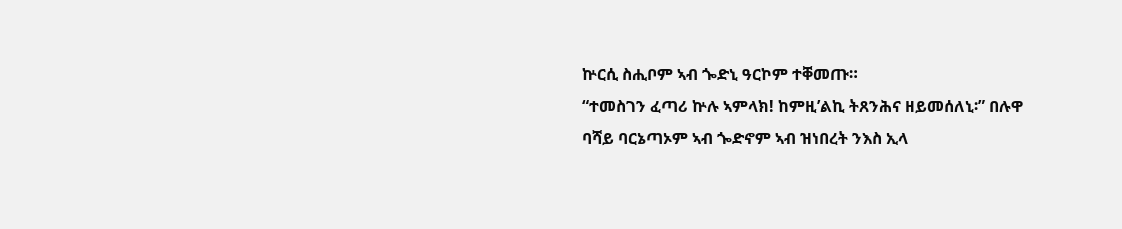ኵርሲ ስሒቦም ኣብ ጐድኒ ዓርኮም ተቐመጡ።
“ተመስገን ፈጣሪ ኵሉ ኣምላክ! ከምዚ’ልኪ ትጸንሕና ዘይመሰለኒ፡” በሉዋ ባሻይ ባርኔጣኦም ኣብ ጐድኖም ኣብ ዝነበረት ንእስ ኢላ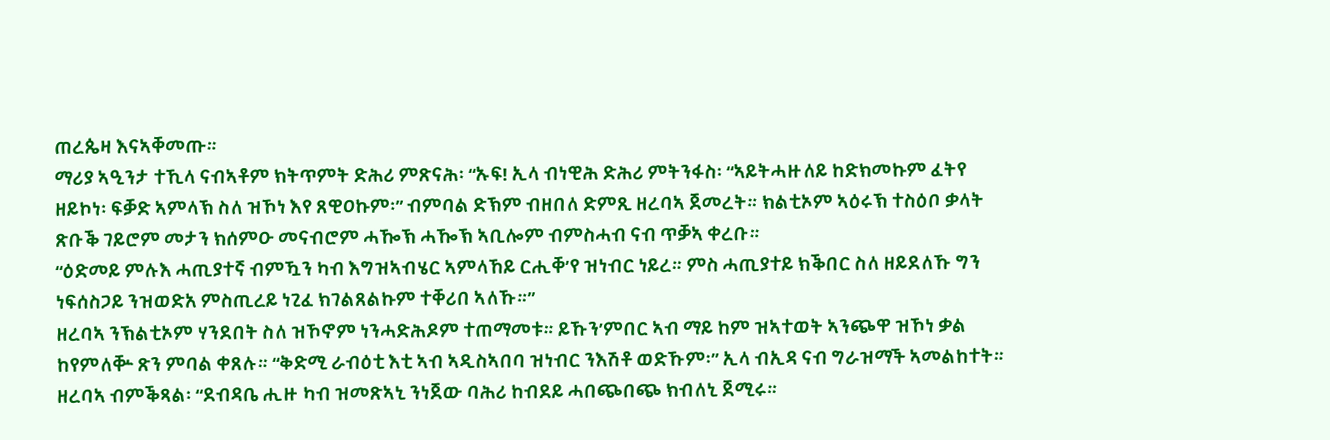ጠረጴዛ እናኣቐመጡ።
ማሪያ ኣዒንታ ተኺላ ናብኣቶም ክትጥምት ድሕሪ ምጽናሕ፡ “ኡፍ! ኢላ ብነዊሕ ድሕሪ ምትንፋስ፡ “ኣይትሓዙለይ ከድክመኩም ፈትየ ዘይኮነ፡ ፍቓድ ኣምላኽ ስለ ዝኾነ እየ ጸዊዐኩም፡” ብምባል ድኽም ብዘበለ ድምጺ ዘረባኣ ጀመረት። ክልቲኦም ኣዕሩኽ ተስዕቦ ቃላት ጽቡቕ ገይሮም መታን ክሰምዑ መናብሮም ሓዀኽ ሓዀኽ ኣቢሎም ብምስሓብ ናብ ጥቓኣ ቀረቡ።
“ዕድመይ ምሉእ ሓጢያተኛ ብምዃን ካብ እግዝኣብሄር ኣምላኸይ ርሒቐ’የ ዝነብር ነይረ። ምስ ሓጢያተይ ክቕበር ስለ ዘይደለኹ ግን ነፍሰስጋይ ንዝወድአ ምስጢረይ ነጊፈ ክገልጸልኩም ተቐሪበ ኣለኹ።”
ዘረባኣ ንኽልቲኦም ሃንደበት ስለ ዝኾኖም ነንሓድሕዶም ተጠማመቱ። ይኹን’ምበር ኣብ ማይ ከም ዝኣተወት ኣንጭዋ ዝኾነ ቃል ከየምለቝ ጽን ምባል ቀጸሉ። “ቅድሚ ራብዕቲ እቲ ኣብ ኣዲስኣበባ ዝነብር ንእሽቶ ወድኹም፡” ኢላ ብኢዳ ናብ ግራዝማች ኣመልከተት። ዘረባኣ ብምቕጻል፡ “ደብዳቤ ሒዙ ካብ ዝመጽኣኒ ንነጀው ባሕሪ ከብደይ ሓበጭበጭ ክብለኒ ጀሚሩ።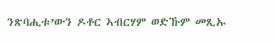ንጽባሒቱ’ውን ዶቶር ኣብርሃም ወድኹም መጺኡ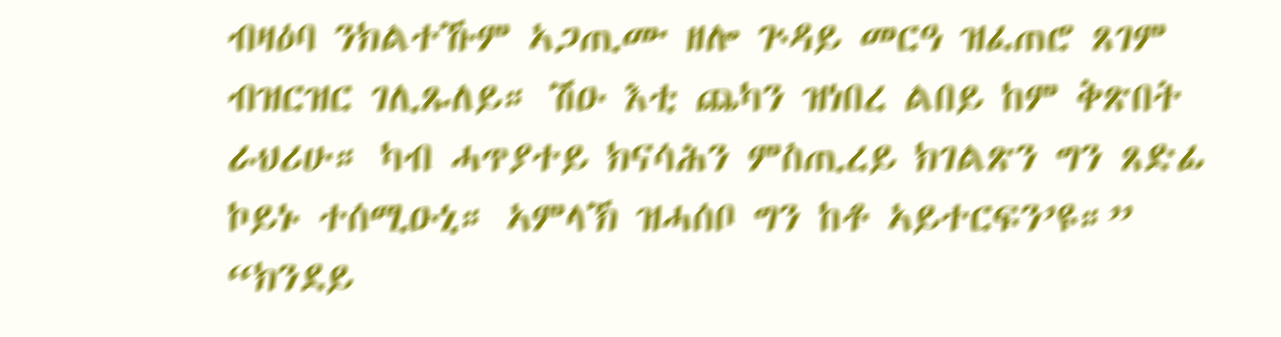ብዛዕባ ንክልተኹም ኣጋጢሙ ዘሎ ጕዳይ መርዓ ዝፈጠሮ ጸገም ብዝርዝር ገሊጹለይ። ሽዑ እቲ ጨካን ዝነበረ ልበይ ከም ቅጽበት ራህሪሁ። ካብ ሓጥያተይ ክናሳሕን ምስጢረይ ክገልጽን ግን ጸድፊ ኮይኑ ተሰሚዑኒ። ኣምላኽ ዝሓሰቦ ግን ከቶ ኣይተርፍን’ዩ።”
“ክንደይ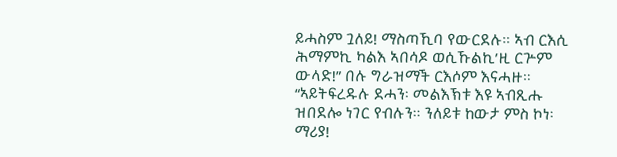ይሓስም ጓለይ! ማስጣኺባ የውርደሉ። ኣብ ርእሲ ሕማምኪ ካልእ ኣበሳዶ ወሲኹልኪ’ዚ ርጕም ውላድ!” በሉ ግራዝማች ርእሶም እናሓዙ።
“ኣይትፍረዱሉ ደሓን፡ መልእኽቱ እዩ ኣብጺሑ ዝበደሎ ነገር የብሉን። ንለይቱ ከውታ ምስ ኮነ፡ ማሪያ!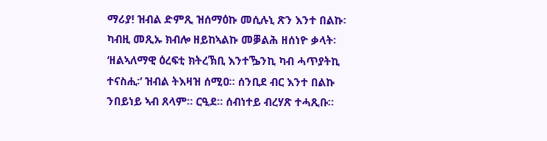ማሪያ! ዝብል ድምጺ ዝሰማዕኩ መሲሉኒ ጽን እንተ በልኩ፡ ካብዚ መጺኡ ክብሎ ዘይከኣልኩ መቓልሕ ዘሰነዮ ቃላት፡ ‘ዘልኣለማዊ ዕረፍቲ ክትረኽቢ እንተዄንኪ ካብ ሓጥያትኪ ተናስሒ፡’ ዝብል ትእዛዝ ሰሚዐ። ሰንቢደ ብር እንተ በልኩ ንበይነይ ኣብ ጸላም። ርዒደ። ሰብነተይ ብረሃጽ ተሓጺቡ።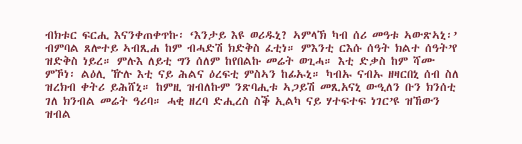ብክቱር ፍርሒ እናንቀጠቀጥኩ፡ ‘እንታይ እዩ ወሪዱኒ? ኣምላኽ ካብ ሰሪ መዓቱ ኣውጽኣኒ፡’ ብምባል ጸሎተይ ኣብጺሐ ከም ብሓድሽ ክድቅስ ፈቲነ። ምእንቲ ርእሱ ሰዓት ክልተ ሰዓት’የ ዝድቅስ ነይረ። ምሉእ ለይቲ ግን ሰለም ከየበልኩ መሬት ወጊሓ። እቲ ድቃስ ከም ሻሙ ምኾነ፡ ልዕሊ ዅሉ እቲ ናይ ሕልና ዕረፍቲ ምስኣን ከፊኡኒ። ካብኡ ናብኡ ዘዛርበኒ ሰብ ስለ ዝረክብ ቀትሪ ይሕሸኒ። ከምዚ ዝብለኩም ንጽባሒቱ ኣጋይሽ መጺአናኒ ውዒለን ቡን ክንሰቲ ገለ ክንብል መሬት ዓሪባ። ሓቂ ዘረባ ድሒረስ ስቕ ኢልካ ናይ ሃተፍተፍ ነገር’ዩ ዝኸውን ዝብል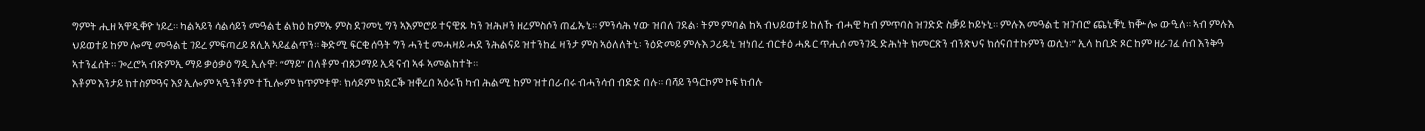ግምት ሒዘ ኣዋዲቐዮ ነይረ። ካልኣይን ሳልሳይን መዓልቲ ልክዕ ከምኡ ምስ ደገመኒ ግን ኣእምሮይ ተናዊጹ ካን ዝሕዞን ዘረምስሶን ጠፊኡኒ። ምንሳሕ ሃው ዝበለ ገደል፡ ትም ምባል ከኣ ብህይወተይ ከለኹ ብሓዊ ካብ ምጥባስ ዝገድድ ስቓይ ኮይኑኒ። ምሉእ መዓልቲ ዝገብሮ ጨኒቑኒ ክቝሎ ውዒለ። ኣብ ምሉእ ህይወተይ ከም ሎሚ መዓልቲ ገይረ ምፍጣረይ ጸሊአ ኣይፈልጥን። ቅድሚ ፍርቂ ሰዓት ግን ሓንቲ መሓዛይ ሓደ ንሕልናይ ዝተንከፈ ዛንታ ምስ ኣዕለለትኒ፡ ንዕድመይ ምሉእ ጋሪዱኒ ዝነበረ ብርቱዕ ሓጹር ጥሒሰ መንገዲ ድሕነት ክመርጽን ብንጽህና ክሰናበተኩምን ወሲነ፡” ኢላ ከቢድ ጾር ከም ዘራገፈ ሰብ እንቅዓ ኣተንፈሰት። ጐረሮኣ ብጽምኢ ማይ ቃዕቃዕ ግዲ ኢሉዋ፡ “ማይ” በለቶም ብጸጋማይ ኢዳ ናብ ኣፋ ኣመልከተት።
እቶም እንታይ ክተስምዓና እያ ኢሎም ኣዒንቶም ተኺሎም ክጥምቱዋ፡ ክሳዶም ክደርቕ ዝቐረበ ኣዕሩኽ ካብ ሕልሚ ከም ዝተበራበሩ ብሓንሳብ ብድድ በሉ። ባሻይ ንዓርኮም ኮፍ ክብሉ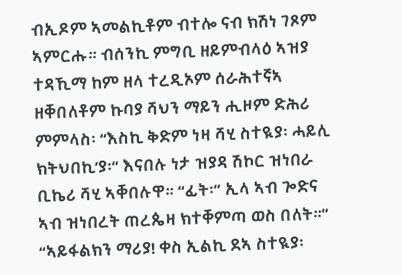ብኢዶም ኣመልኪቶም ብተሎ ናብ ክሽነ ገጾም ኣምርሑ። ብሰንኪ ምግቢ ዘይምብላዕ ኣዝያ ተዳኺማ ከም ዘላ ተረዲኦም ሰራሕተኛኣ ዘቐበለቶም ኩባያ ሻህን ማይን ሒዞም ድሕሪ ምምላስ፡ “እስኪ ቅድም ነዛ ሻሂ ስተዪያ፡ ሓይሊ ክትህበኪ’ያ፡” እናበሉ ነታ ዝያዳ ሽኮር ዝነበራ ቢኬሪ ሻሂ ኣቐበሉዋ። “ፊት፡” ኢላ ኣብ ጐድና ኣብ ዝነበረት ጠረጴዛ ክተቐምጣ ወስ በለት።”
“ኣይፋልክን ማሪያ! ቀስ ኢልኪ ደኣ ስተዪያ፡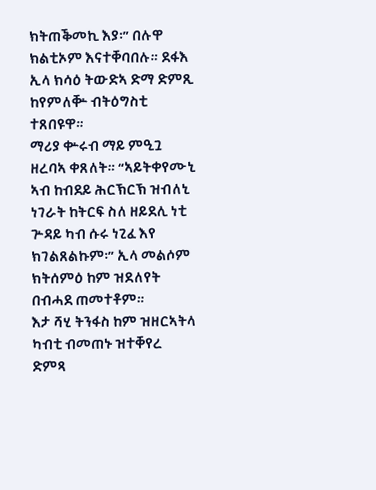ክትጠቕመኪ እያ፡” በሉዋ ክልቲኦም እናተቐባበሉ። ደፋእ ኢላ ክሳዕ ትውድኣ ድማ ድምጺ ከየምለቝ ብትዕግስቲ ተጸበዩዋ።
ማሪያ ቍሩብ ማይ ምዒጓ ዘረባኣ ቀጸለት። “ኣይትቀየሙኒ ኣብ ከብደይ ሕርኽርኽ ዝብለኒ ነገራት ከትርፍ ስለ ዘይደሊ ነቲ ጕዳይ ካብ ሱሩ ነጊፈ እየ ክገልጸልኩም፡” ኢላ መልሶም ክትሰምዕ ከም ዝደለየት በብሓደ ጠመተቶም።
እታ ሻሂ ትንፋስ ከም ዝዘርኣትላ ካብቲ ብመጠኑ ዝተቐየረ ድምጻ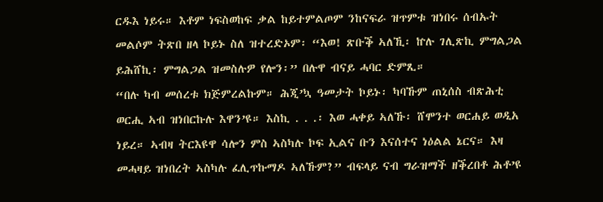ርዱእ ነይሩ። እቶም ነፍስወከፍ ቃል ከይተምልጦም ንከናፍራ ዝጥምቱ ዝነበሩ ሰብኡት መልሶም ትጽበ ዘላ ኮይኑ ስለ ዝተረድኦም፡ “እወ! ጽቡቕ ኣለኺ፡ ኵሉ ገሊጽኪ ምግልጋል ይሕሸኪ፡ ምግልጋል ዝመስሉዎ የሎን፡” በሉዋ ብናይ ሓባር ድምጺ።
“በሉ ካብ መሰረቱ ክጅምረልኩም። ሕጂ’ኳ ዓመታት ኮይኑ፡ ካባኹም ጠኒሰስ ብጽሕቲ ወርሒ ኣብ ዝነበርኩሉ እዋን’ዩ። እስኪ . . .፡ እወ ሓቀይ ኣለኹ፡ ሸሞንተ ወርሐይ ወዲአ ነይረ። ኣብዛ ትርእዩዋ ሳሎን ምስ ኣስካሉ ኮፍ ኢልና ቡን እናሰተና ነዕልል ኔርና። እዛ መሓዛይ ዝነበረት ኣስካሉ ፈሊጥኩማዶ ኣለኹም?” ብፍላይ ናብ ግራዝማች ዘቕረበቶ ሕቶ’ዩ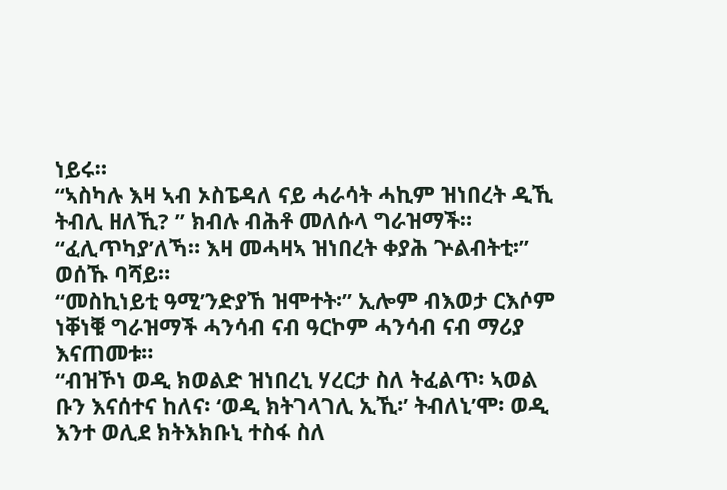ነይሩ።
“ኣስካሉ እዛ ኣብ ኦስፔዳለ ናይ ሓራሳት ሓኪም ዝነበረት ዲኺ ትብሊ ዘለኺ? ” ክብሉ ብሕቶ መለሱላ ግራዝማች።
“ፈሊጥካያ’ለኻ። እዛ መሓዛኣ ዝነበረት ቀያሕ ጕልብትቲ፡” ወሰኹ ባሻይ።
“መስኪነይቲ ዓሚ’ንድያኸ ዝሞተት፡” ኢሎም ብእወታ ርእሶም ነቐነቑ ግራዝማች ሓንሳብ ናብ ዓርኮም ሓንሳብ ናብ ማሪያ እናጠመቱ።
“ብዝኾነ ወዲ ክወልድ ዝነበረኒ ሃረርታ ስለ ትፈልጥ፡ ኣወል ቡን እናሰተና ከለና፡ ‘ወዲ ክትገላገሊ ኢኺ፡’ ትብለኒ’ሞ፡ ወዲ እንተ ወሊደ ክትእክቡኒ ተስፋ ስለ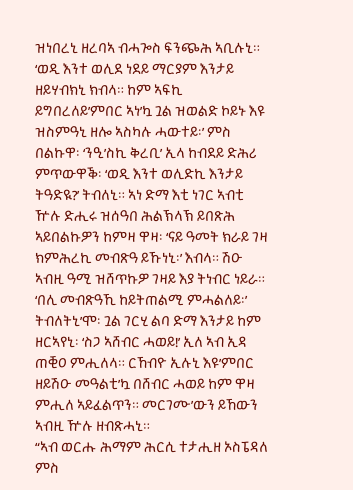ዝነበረኒ ዘረባኣ ብሓጐስ ፍንጭሕ ኣቢሉኒ። ‘ወዲ እንተ ወሊደ ነደይ ማርያም እንታይ ዘይሃብክኒ ክብላ። ከም ኣፍኪ ይግበረለይ’ምበር ኣነ’ኳ ጓል ዝወልድ ኮይኑ እዩ ዝስምዓኒ ዘሎ ኣስካሉ ሓውተይ፡’ ምስ በልኩዋ፡ ‘ንዒ’ስኪ ቅረቢ’ ኢላ ከብደይ ድሕሪ ምጥውዋቕ፡ ‘ወዲ እንተ ወሊድኪ እንታይ ትዓድዪ?’ ትብለኒ። ኣነ ድማ እቲ ነገር ኣብቲ ዅሉ ድሒሩ ዝሰዓበ ሕልኽላኽ ይበጽሕ ኣይበልኩዎን ከምዛ ዋዛ፡ ‘ናይ ዓመት ክራይ ገዛ ክምሕረኪ መብጽዓ ይኹነኒ፡’ እብላ። ሽዑ ኣብዚ ዓሚ ዝሸጥኩዎ ገዛይ እያ ትነብር ነይራ። ‘በሊ መብጽዓኺ ከይትጠልሚ ምሓልለይ፡’ ትብለትኒ’ሞ፡ ጓል ገርሂ ልባ ድማ እንታይ ከም ዘርኣየኒ፡ ‘ስጋ ኣሸብር ሓወይ!’ ኢለ ኣብ ኢዳ ጠቒዐ ምሒለላ። ርኸብዮ ኢሉኒ እዩ’ምበር ዘይሽዑ መዓልቲ’ኳ በሸብር ሓወይ ከም ዋዛ ምሒለ ኣይፈልጥን። መርገሙ’ውን ይኸውን ኣብዚ ዅሉ ዘብጽሓኒ።
“ኣብ ወርሑ ሕማም ሕርሲ ተታሒዘ ኦስፔዳለ ምስ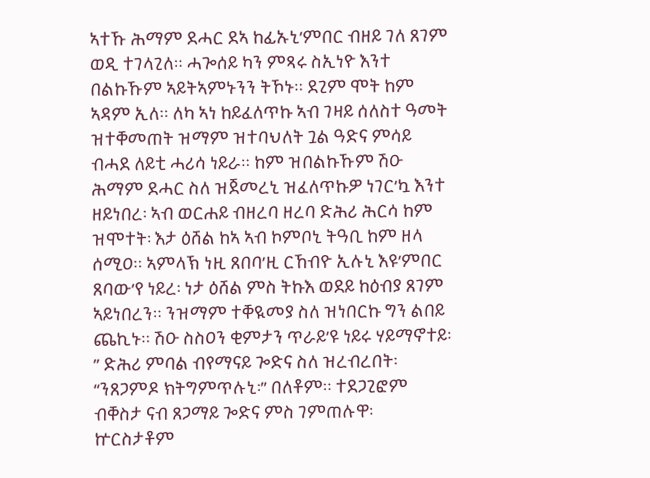ኣተኹ ሕማም ደሓር ደኣ ከፊኡኒ’ምበር ብዘይ ገለ ጸገም ወዲ ተገላጊለ። ሓጐሰይ ካን ምጻሩ ስኢነዮ እንተ በልኩኹም ኣይትኣምኑንን ትኾኑ። ደጊም ሞት ከም ኣዳም ኢለ። ለካ ኣነ ከይፈለጥኩ ኣብ ገዛይ ሰለስተ ዓመት ዝተቐመጠት ዝማም ዝተባህለት ጓል ዓድና ምሳይ ብሓደ ለይቲ ሓሪሳ ነይራ። ከም ዝበልኩኹም ሽዑ ሕማም ደሓር ስለ ዝጀመረኒ ዝፈለጥኩዎ ነገር’ኳ እንተ ዘይነበረ፡ ኣብ ወርሐይ ብዘረባ ዘረባ ድሕሪ ሕርሳ ከም ዝሞተት፡ እታ ዕሸል ከኣ ኣብ ኮምቦኒ ትዓቢ ከም ዘላ ሰሚዐ። ኣምላኽ ነዚ ጸበባ’ዚ ርኸብዮ ኢሉኒ እዩ’ምበር ጸባው’የ ነይረ፡ ነታ ዕሸል ምስ ትኩእ ወደይ ከዕብያ ጸገም ኣይነበረን። ንዝማም ተቐዪመያ ስለ ዝነበርኩ ግን ልበይ ጨኪኑ። ሽዑ ስስዐን ቂምታን ጥራይ’ዩ ነይሩ ሃይማኖተይ፡” ድሕሪ ምባል ብየማናይ ጐድና ስለ ዝረብረበት፡ “ንጸጋምዶ ክትግምጥሉኒ፡” በለቶም። ተደጋጊፎም ብቐስታ ናብ ጸጋማይ ጐድና ምስ ገምጠሉዋ፡ ኵርስታቶም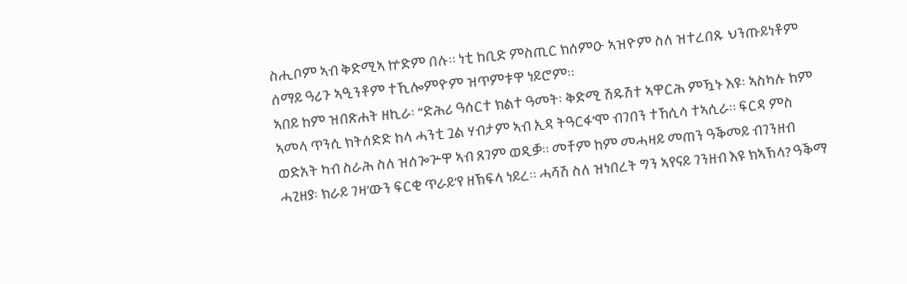ስሒቦም ኣብ ቅድሚኣ ኵድም በሉ። ነቲ ከቢድ ምስጢር ክሰምዑ ኣዝዮም ስለ ዝተረበጹ ህንጡይነቶም ሰማይ ዓሪጉ ኣዒንቶም ተኺሎምዮም ዝጥምቱዋ ነይሮም።
ኣበይ ከም ዝበጽሐት ዘኪራ፡ “ድሕሪ ዓሰርተ ክልተ ዓመት፡ ቅድሚ ሽዱሽተ ኣዋርሕ ምዃኑ እዩ፡ ኣስካሉ ከም ኣመላ ጥንሲ ክትሰድድ ከላ ሓንቲ ጓል ሃብታም ኣብ ኢዳ ትዓርፋ’ሞ ብገበን ተኸሲሳ ተኣሲራ። ፍርዳ ምስ ወድአት ካብ ስራሕ ስለ ዝሰጐጕዋ ኣብ ጸገም ወዲቓ። መቸም ከም መሓዛይ መጠን ዓቕመይ ብገንዘብ ሓጊዘያ፡ ክራይ ገዛ’ውን ፍርቂ ጥራይ’የ ዘኽፍላ ነይረ። ሓሻሽ ስለ ዝነበረት ግን ኣየናይ ገንዘብ እዩ ክኣኽላ? ዓቕማ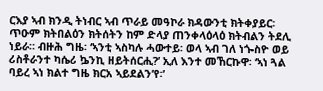ርእያ ኣብ ክንዲ ትነብር ኣብ ጥራይ መዓኮራ ክዳውንቲ ክትቀያይር፡ ጥዑም ክትበልዕን ክትሰትን ከም ድላያ ጠንቀላዕላዕ ክትብልን ትደሊ ነይራ። ብዙሕ ግዜ፡ ‘ኣንቲ ኣስካሉ ሓውተይ፡ ወላ ኣብ ገለ ነጐስዮ ወይ ሪስቶራንተ ካሴሪ ኴንኪ ዘይትሰርሒ?’ ኢለ እንተ መኸርኩዋ፡ ‘ኣነ ጓል ባይረ ኣነ ክልተ ግዜ ክርአ ኣይደልን’የ፡’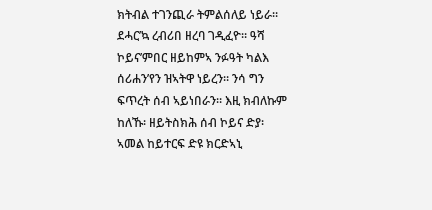ክትብል ተገንጪራ ትምልሰለይ ነይራ። ደሓር’ኳ ረብሪበ ዘረባ ገዲፈዮ። ዓሻ ኮይና’ምበር ዘይከምኣ ንፉዓት ካልእ ሰሪሐን’የን ዝኣትዋ ነይረን። ንሳ ግን ፍጥረት ሰብ ኣይነበራን። እዚ ክብለኩም ከለኹ፡ ዘይትስክሕ ሰብ ኮይና ድያ፡ ኣመል ከይተርፍ ድዩ ክርድኣኒ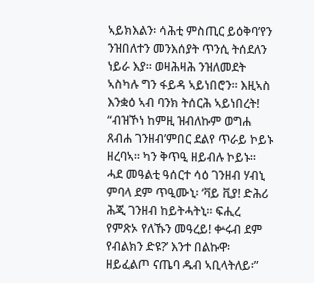ኣይክእልን፡ ሳሕቲ ምስጢር ይዕቅባ’የን ንዝበለተን መንእሰያት ጥንሲ ትሰደለን ነይራ እያ። ወዛሕዛሕ ንዝለመደት ኣስካሉ ግን ፋይዳ ኣይነበሮን። እዚኣስ እንቋዕ ኣብ ባንክ ትሰርሕ ኣይነበረት!
“ብዝኾነ ከምዚ ዝብለኩም ወግሐ ጸብሐ ገንዘብ’ምበር ደልየ ጥራይ ኮይኑ ዘረባኣ። ካን ቅጥዒ ዘይብሉ ኮይኑ። ሓደ መዓልቲ ዓሰርተ ሳዕ ገንዘብ ሃብኒ ምባላ ደም ጥዒሙኒ፡ ‘ቫይ ቪያ! ድሕሪ ሕጂ ገንዘብ ከይትሓትኒ። ፍሒረ የምጽኦ የለኹን መዓረይ! ቍሩብ ደም የብልክን ድዩ?’ እንተ በልኩዋ፡ ዘይፈልጦ ናጤባ ዱብ ኣቢላትለይ፡”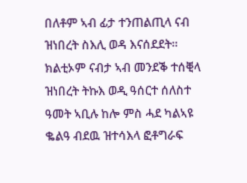በለቶም ኣብ ፊታ ተንጠልጢላ ናብ ዝነበረት ስእሊ ወዳ እናሰደደት። ክልቲኦም ናብታ ኣብ መንደቕ ተሰቒላ ዝነበረት ትኩእ ወዲ ዓሰርተ ሰለስተ ዓመት ኣቢሉ ከሎ ምስ ሓደ ካልኣዩ ቈልዓ ብደዉ ዝተሳእላ ፎቶግራፍ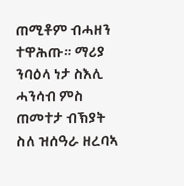ጠሚቶም ብሓዘን ተዋሕጡ። ማሪያ ንባዕላ ነታ ስእሊ ሓንሳብ ምስ ጠመተታ ብኽያት ስለ ዝሰዓራ ዘረባኣ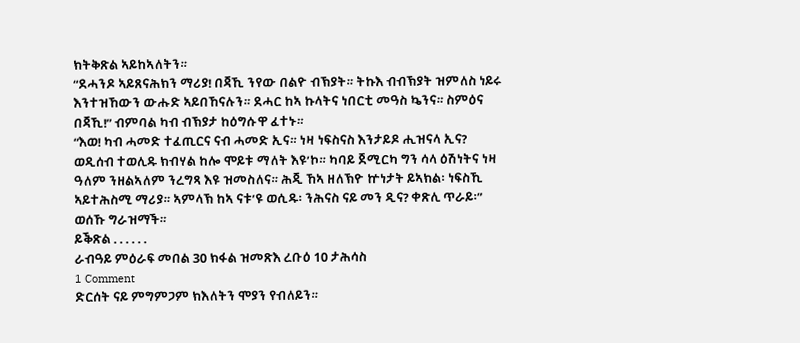ክትቅጽል ኣይከኣለትን።
“ደሓንዶ ኣይጸናሕክን ማሪያ! በጃኺ ንየው በልዮ ብኽያት። ትኩእ ብብኽያት ዝምለስ ነይሩ እንተዝኸውን ውሑድ ኣይበኸናሉን። ደሓር ከኣ ኩላትና ነበርቲ መዓስ ኴንና። ስምዕና በጃኺ!” ብምባል ካብ ብኽያታ ከዕግሱዋ ፈተኑ።
“እወ! ካብ ሓመድ ተፈጢርና ናብ ሓመድ ኢና። ነዛ ነፍስናስ እንታይዶ ሒዝናላ ኢና? ወዲሰብ ተወሊዱ ክብሃል ከሎ ሞይቱ ማለት እዩ’ኮ። ካባይ ጀሚርካ ግን ሳላ ዕሽነትና ነዛ ዓለም ንዘልኣለም ንረግጻ እዩ ዝመስለና። ሕጂ ኸኣ ዘለኽዮ ኵነታት ይኣክል፡ ነፍስኺ ኣይተሕስሚ ማሪያ። ኣምላኽ ከኣ ናቱ’ዩ ወሲዱ፡ ንሕናስ ናይ መን ዲና? ቀጽሊ ጥራይ፡” ወሰኹ ግራዝማች።
ይቕጽል . . . . . .
ራብዓይ ምዕራፍ መበል 30 ክፋል ዝመጽእ ረቡዕ 10 ታሕሳስ
1 Comment
ድርሰት ናይ ምግምጋም ክእለትን ሞያን የብለይን።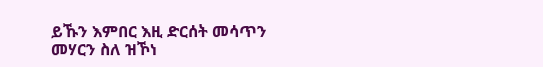ይኹን እምበር እዚ ድርሰት መሳጥን መሃርን ስለ ዝኾነ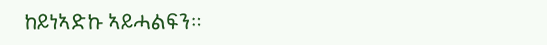ከይነኣድኩ ኣይሓልፍን።